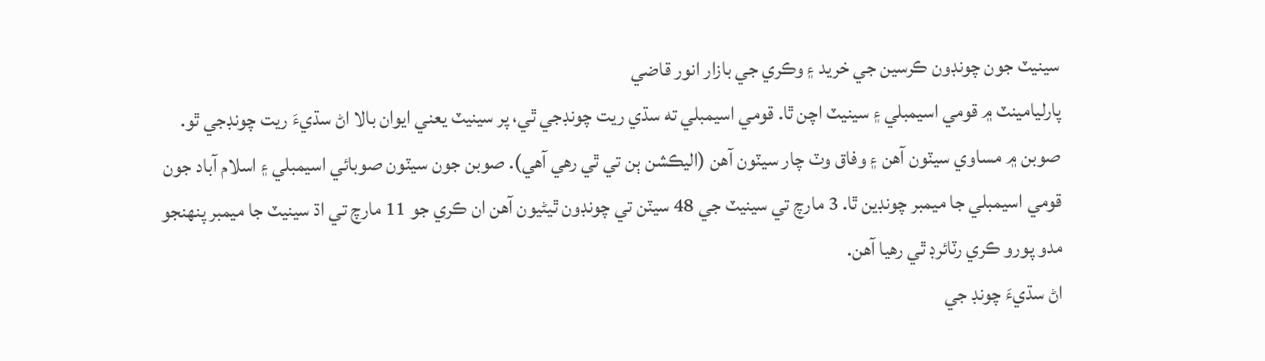سينيٽ جون چونڊون ڪرسين جي خريد ۽ وڪري جي بازار انور قاضي
پارليامينٽ ۾ قومي اسيمبلي ۽ سينيٽ اچن ٿا. قومي اسيمبلي ته سڌي ريت چونڊجي ٿي، پر سينيٽ يعني ايوان بالا اڻ سڌيءَ ريت چونڊجي ٿو. صوبن ۾ مساوي سيٽون آهن ۽ وفاق وٽ چار سيٽون آهن (اليڪشن ٻن تي ٿي رهي آهي). صوبن جون سيٽون صوبائي اسيمبلي ۽ اسلام آباد جون قومي اسيمبلي جا ميمبر چونڊين ٿا. 3 مارچ تي سينيٽ جي 48 سيٽن تي چونڊون ٿيڻيون آهن ان ڪري جو 11 مارچ تي اڌ سينيٽ جا ميمبر پنهنجو مدو پورو ڪري رٽائرڊ ٿي رهيا آهن.
اڻ سڌيءَ چونڊ جي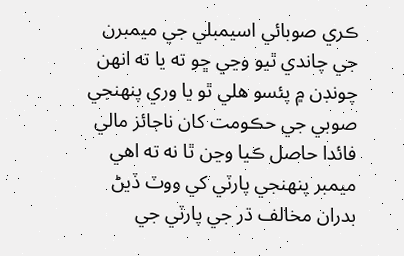ڪري صوبائي اسيمبلي جي ميمبرن جي چاندي ٿيو وڃي ڇو ته يا ته انهن چونڊن ۾ پئسو هلي ٿو يا وري پنهنجي صوبي جي حڪومت کان ناجائز مالي فائدا حاصل ڪيا وڃن ٿا نه ته اهي ميمبر پنهنجي پارٽي کي ووٽ ڏيڻ بدران مخالف ڌر جي پارٽي جي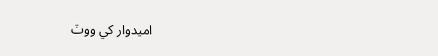اميدوار کي ووٽ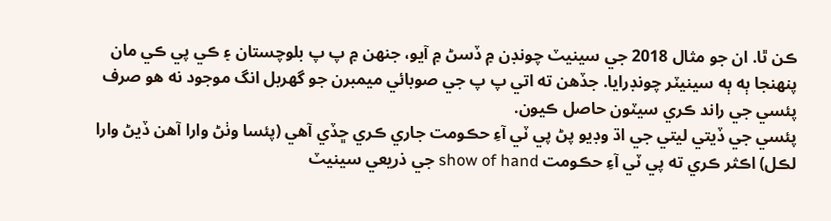ڪن ٿا. ان جو مثال 2018 جي سينيٽ چونڊن ۾ ڏسڻ ۾ آيو، جنهن ۾ پ پ بلوچستان ۽ ڪي پي ڪي مان پنهنجا ٻه ٻه سينيٽر چونڊرايا. جڏهن ته اتي پ پ جي صوبائي ميمبرن جو گهربل انگ موجود نه هو صرف پئسي جي راند ڪري سيٽون حاصل ڪيون.
پئسي جي ڏيتي ليتي جي اڌ وڊيو پڻ پي ٽي آءِ حڪومت جاري ڪري ڇڏي آهي (پئسا وٺڻ وارا آهن ڏيڻ وارا لڪل) اڪثر ڪري ته پي ٽي آءِ حڪومت show of hand جي ذريعي سينيٽ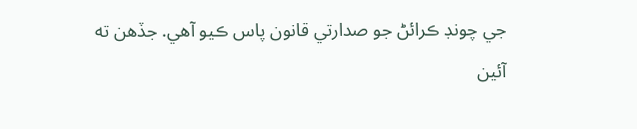جي چونڊ ڪرائڻ جو صدارتي قانون پاس ڪيو آهي. جڏهن ته آئين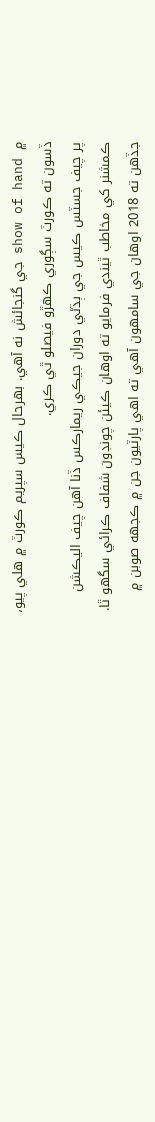۾ show of hand جي گنجائش نه آهي. بهرحال ڪيس سپريم ڪورٽ ۾ هلي پيو، ڏسون ته ڪورٽ سڳوري ڪهڙو فيصلو ٿي ڪري.
پر چيف جسٽس ڪيس جي ٻڌڻي دوران جيڪي ريمارڪس ڏنا آهن چيف اليڪشن ڪمشنر کي مخاطب ٿيندي فرمايو ته اوهان ڪيئن چونڊون شفاف ڪرائي سگهو ٿا. جڏهن ته 2018 اوهان جي سامهون آهي ته اهي پارٽيون جن ۾ ڪجهه صوبن ۾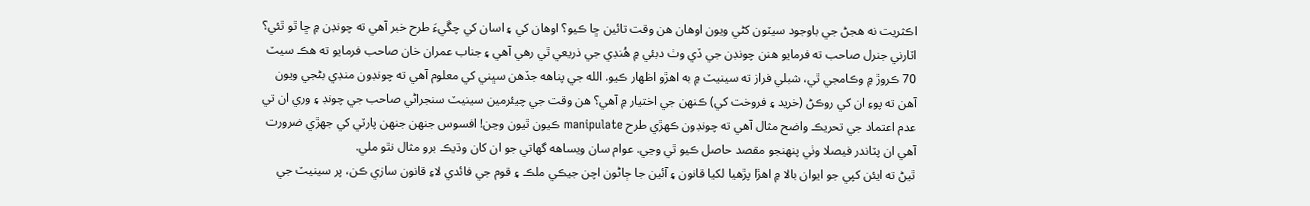اڪثريت نه هجڻ جي باوجود سيٽون کڻي ويون اوهان هن وقت تائين ڇا ڪيو؟ اوهان کي ۽ اسان کي چڱيءَ طرح خبر آهي ته چونڊن ۾ ڇا ٿو ٿئي؟ اٽارني جنرل صاحب ته فرمايو هنن چونڊن جي ڏي وٺ دبئي ۾ هُنڊي جي ذريعي ٿي رهي آهي ۽ جناب عمران خان صاحب فرمايو ته هڪ سيٽ 70 ڪروڙ ۾ وڪامجي ٿي، شبلي فراز ته سينيٽ ۾ به اهڙو اظهار ڪيو. الله جي پناهه جڏهن سڀني کي معلوم آهي ته چونڊون منڊي بڻجي ويون آهن ته پوءِ ان کي روڪڻ (خريد ۽ فروخت کي) ڪنهن جي اختيار ۾ آهي؟ هن وقت جي چيئرمين سينيٽ سنجراڻي صاحب جي چونڊ ۽ وري ان تي عدم اعتماد جي تحريڪ واضح مثال آهي ته چونڊون ڪهڙي طرح manipulate ڪيون ٿيون وڃن! افسوس جنهن جنهن پارٽي کي جهڙي ضرورت آهي ان پٽاندر فيصلا وٺي پنهنجو مقصد حاصل ڪيو ٿي وڃي. عوام سان ويساهه گهاتي جو ان کان وڌيڪ برو مثال نٿو ملي.
ٿيڻ ته ايئن کپي جو ايوان بالا ۾ اهڙا پڙهيا لکيا قانون ۽ آئين جا ڄاڻون اچن جيڪي ملڪ ۽ قوم جي فائدي لاءِ قانون سازي ڪن، پر سينيٽ جي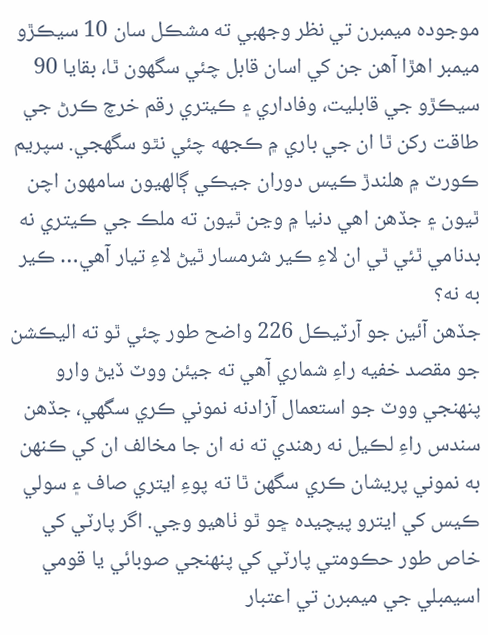موجوده ميمبرن تي نظر وجهبي ته مشڪل سان 10 سيڪڙو ميمبر اهڙا آهن جن کي اسان قابل چئي سگهون ٿا، بقايا 90 سيڪڙو جي قابليت، وفاداري ۽ ڪيتري رقم خرچ ڪرڻ جي طاقت رکن ٿا ان جي باري ۾ ڪجهه چئي نٿو سگهجي. سپريم ڪورٽ ۾ هلندڙ ڪيس دوران جيڪي ڳالهيون سامهون اچن ٿيون ۽ جڏهن اهي دنيا ۾ وڃن ٿيون ته ملڪ جي ڪيتري نه بدنامي ٿئي ٿي ان لاءِ ڪير شرمسار ٿيڻ لاءِ تيار آهي… ڪير به نه؟
جڏهن آئين جو آرٽيڪل 226 واضح طور چئي ٿو ته اليڪشن جو مقصد خفيه راءِ شماري آهي ته جيئن ووٽ ڏيڻ وارو پنهنجي ووٽ جو استعمال آزادنه نموني ڪري سگهي، جڏهن سندس راءِ لڪيل نه رهندي ته نه ان جا مخالف ان کي ڪنهن به نموني پريشان ڪري سگهن ٿا ته پوءِ ايتري صاف ۽ سولي ڪيس کي ايترو پيچيده ڇو ٿو ٺاهيو وڃي. اگر پارٽي کي خاص طور حڪومتي پارٽي کي پنهنجي صوبائي يا قومي اسيمبلي جي ميمبرن تي اعتبار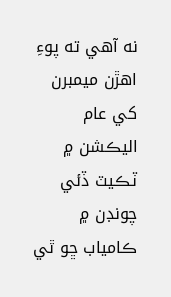نه آهي ته پوءِ اهڙن ميمبرن کي عام اليڪشن ۾ ٽڪيٽ ڏئي چونڊن ۾ ڪامياب ڇو ٿي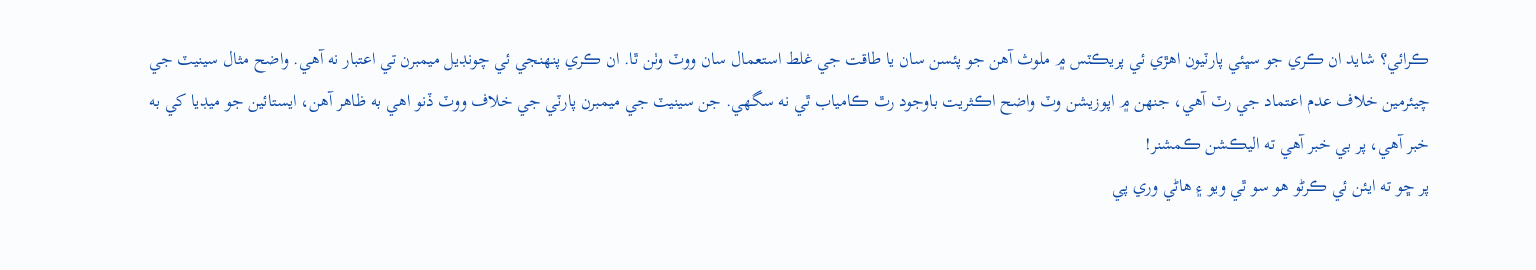ڪرائي؟ شايد ان ڪري جو سڀئي پارٽيون اهڙي ئي پريڪٽس ۾ ملوث آهن جو پئسن سان يا طاقت جي غلط استعمال سان ووٽ وٺن ٿا. ان ڪري پنهنجي ئي چونڊيل ميمبرن تي اعتبار نه آهي. واضح مثال سينيٽ جي چيئرمين خلاف عدم اعتماد جي رٽ آهي، جنهن ۾ اپوزيشن وٽ واضح اڪثريت باوجود رٿ ڪامياب ٿي نه سگهي. جن سينيٽ جي ميمبرن پارٽي جي خلاف ووٽ ڏنو اهي به ظاهر آهن، ايستائين جو ميڊيا کي به خبر آهي، پر بي خبر آهي ته اليڪشن ڪمشنر!
پر ڇو ته ايئن ئي ڪرڻو هو سو ٿي ويو ۽ هاڻي وري پي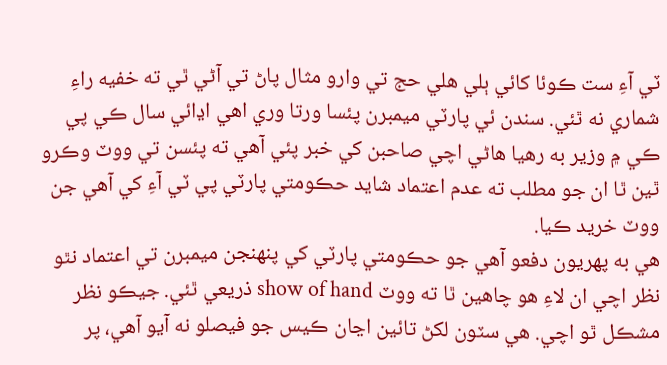ٽي آءِ ست ڪوئا کائي ٻلي هلي حج تي وارو مثال پاڻ تي آڻي ٿي ته خفيه راءِ شماري نه ٿئي. سندن ئي پارٽي ميمبرن پئسا ورتا وري اهي اڍائي سال ڪي پي ڪي ۾ وزير به رهيا هاڻي اچي صاحبن کي خبر پئي آهي ته پئسن تي ووٽ وڪرو ٿين ٿا ان جو مطلب ته عدم اعتماد شايد حڪومتي پارٽي پي ٽي آءِ کي آهي جن ووٽ خريد ڪيا.
هي به پهريون دفعو آهي جو حڪومتي پارٽي کي پنهنجن ميمبرن تي اعتماد نٿو نظر اچي ان لاءِ هو چاهين ٿا ته ووٽ show of hand ذريعي ٿئي. جيڪو نظر مشڪل ٿو اچي. هي سٽون لکڻ تائين اڃان ڪيس جو فيصلو نه آيو آهي، پر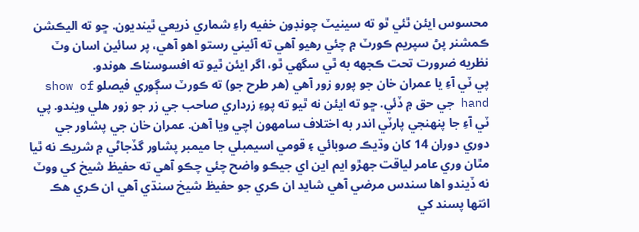محسوس ايئن ٿئي ٿو ته سينيٽ چونڊون خفيه راءِ شماري ذريعي ٿينديون. ڇو ته اليڪشن ڪمشنر پڻ سپريم ڪورٽ ۾ چئي رهيو آهي ته آئيني رستو اهو آهي، پر سائين اسان وٽ نظريه ضرورت تحت ڪجهه به ٿي سگهي ٿو، اگر ايئن ٿيو ته افسوسناڪ هوندو.
پي ٽي آءِ يا عمران خان جو پورو زور آهي (هر طرح جو) ته ڪورٽ سڳوري فيصلو show of hand جي حق ۾ ڏئي. ڇو ته ايئن نه ٿيو ته پوءِ زرداري صاحب جي زر جو زور هلي ويندو. پي ٽي آءِ جا پنهنجي پارٽي اندر به اختلاف سامهون اچي ويا آهن. عمران خان جي پشاور جي دوري دوران 14 کان وڌيڪ صوبائي ۽ قومي اسيمبلي جا ميمبر پشاور گڏجاڻي ۾ شريڪ نه ٿيا مٿان وري عامر لياقت جهڙو ايم اين اي جيڪو واضح چئي چڪو آهي ته حفيظ شيخ کي ووٽ نه ڏيندو اها سندس مرضي آهي شايد ان ڪري جو حفيظ شيخ سنڌي آهي ان ڪري هڪ انتها پسند کي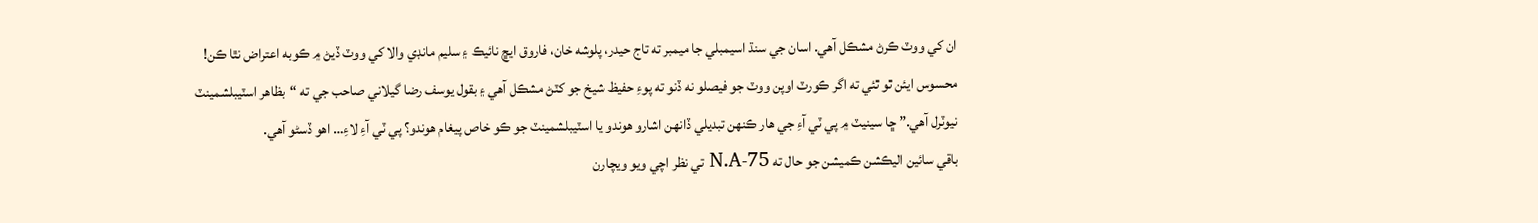ان کي ووٽ ڪرڻ مشڪل آهي. اسان جي سنڌ اسيمبلي جا ميمبر ته تاج حيدر، پلوشه خان، فاروق ايڇ نائيڪ ۽ سليم مانڊي والا کي ووٽ ڏيڻ ۾ ڪوبه اعتراض نٿا ڪن!
محسوس ايئن ٿو ٿئي ته اگر ڪورٽ اوپن ووٽ جو فيصلو نه ڏنو ته پوءِ حفيظ شيخ جو کٽڻ مشڪل آهي ۽ بقول يوسف رضا گيلاني صاحب جي ته “بظاهر اسٽيبلشمينٽ نيوٽرل آهي.” ڇا سينيٽ ۾ پي ٽي آءِ جي هار ڪنهن تبديلي ڏانهن اشارو هوندو يا اسٽيبلشمينٽ جو ڪو خاص پيغام هوندو؟ پي ٽي آءِ لاءِ… اهو ڏسڻو آهي.
باقي سائين اليڪشن ڪميشن جو حال ته N.A-75 تي نظر اچي ويو ويچارن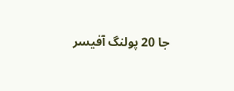جا 20 پولنگ آفيسر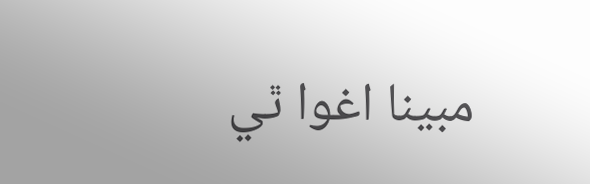مبينا اغوا ٿي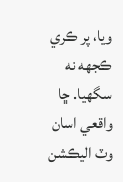ويا، پر ڪري ڪجهه نه سگهيا. ڇا واقعي اسان وٽ اليڪشن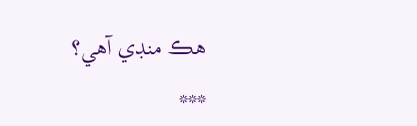هڪ منڊي آهي؟
***